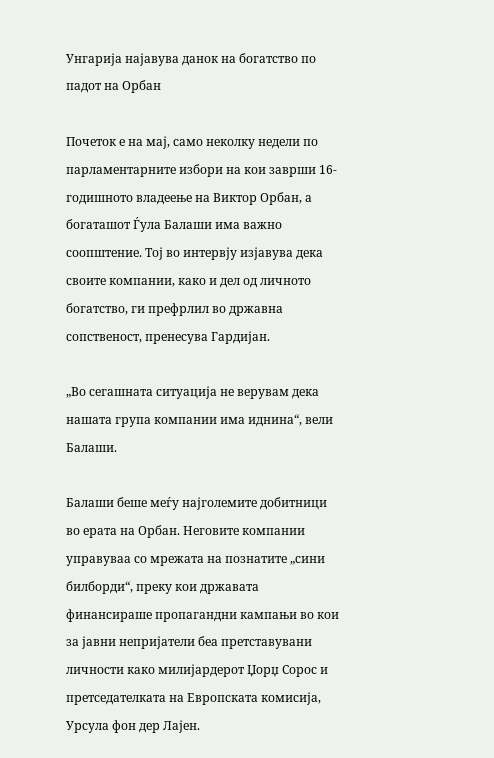Унгарија најавува данок на богатство по падот на Орбан

Почеток е на мај, само неколку недели по парламентарните избори на кои заврши 16-годишното владеење на Виктор Орбан, а богаташот Ѓула Балаши има важно соопштение. Тој во интервју изјавува дека своите компании, како и дел од личното богатство, ги префрлил во државна сопственост, пренесува Гардијан.

„Во сегашната ситуација не верувам дека нашата група компании има иднина“, вели Балаши.

Балаши беше меѓу најголемите добитници во ерата на Орбан. Неговите компании управуваа со мрежата на познатите „сини билборди“, преку кои државата финансираше пропагандни кампањи во кои за јавни непријатели беа претставувани личности како милијардерот Џорџ Сорос и претседателката на Европската комисија, Урсула фон дер Лајен.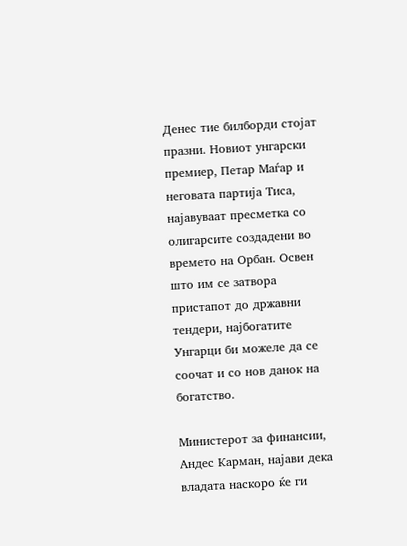Денес тие билборди стојат празни. Новиот унгарски премиер, Петар Маѓар и неговата партија Тиса, најавуваат пресметка со олигарсите создадени во времето на Орбан. Освен што им се затвора пристапот до државни тендери, најбогатите Унгарци би можеле да се соочат и со нов данок на богатство.

Министерот за финансии, Андес Карман, најави дека владата наскоро ќе ги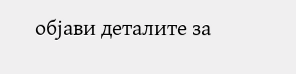објави деталите за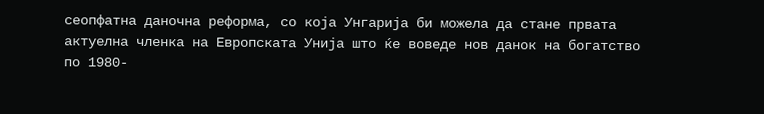сеопфатна даночна реформа, со која Унгарија би можела да стане првата актуелна членка на Европската Унија што ќе воведе нов данок на богатство по 1980-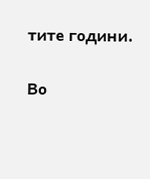тите години.

Во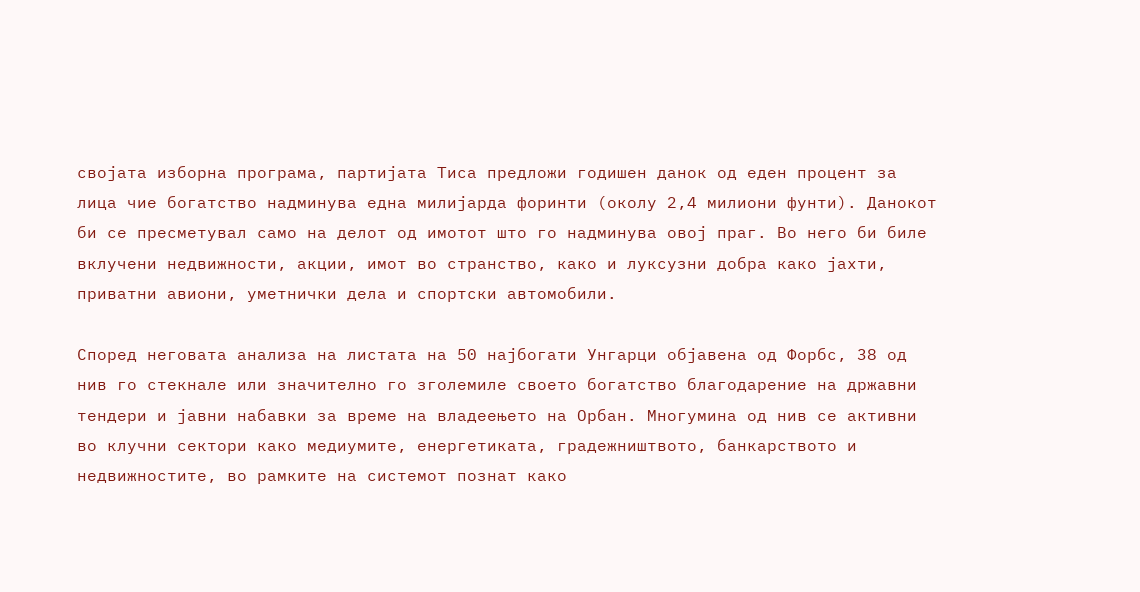својата изборна програма, партијата Тиса предложи годишен данок од еден процент за лица чие богатство надминува една милијарда форинти (околу 2,4 милиони фунти). Данокот би се пресметувал само на делот од имотот што го надминува овој праг. Во него би биле вклучени недвижности, акции, имот во странство, како и луксузни добра како јахти, приватни авиони, уметнички дела и спортски автомобили.

Според неговата анализа на листата на 50 најбогати Унгарци објавена од Форбс, 38 од нив го стекнале или значително го зголемиле своето богатство благодарение на државни тендери и јавни набавки за време на владеењето на Орбан. Многумина од нив се активни во клучни сектори како медиумите, енергетиката, градежништвото, банкарството и недвижностите, во рамките на системот познат како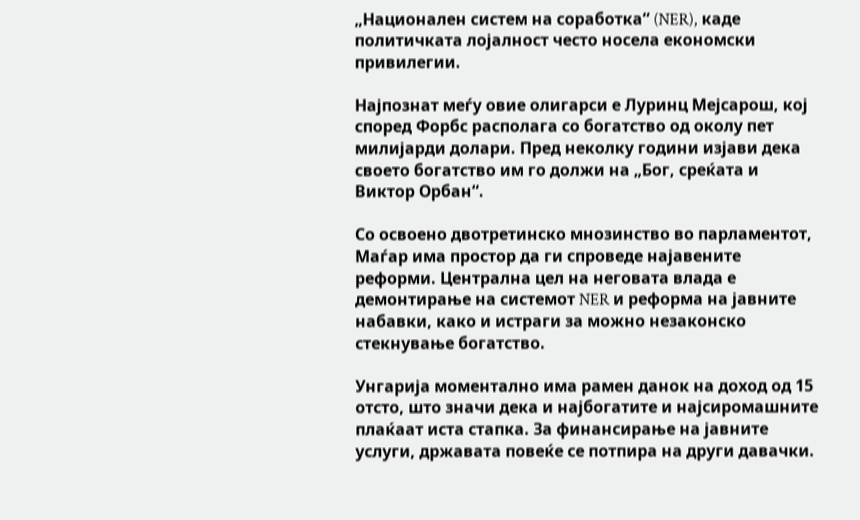„Национален систем на соработка“ (NER), каде политичката лојалност често носела економски привилегии.

Најпознат меѓу овие олигарси е Луринц Мејсарош, кој според Форбс располага со богатство од околу пет милијарди долари. Пред неколку години изјави дека своето богатство им го должи на „Бог, среќата и Виктор Орбан“.

Со освоено двотретинско мнозинство во парламентот, Маѓар има простор да ги спроведе најавените реформи. Централна цел на неговата влада е демонтирање на системот NER и реформа на јавните набавки, како и истраги за можно незаконско стекнување богатство.

Унгарија моментално има рамен данок на доход од 15 отсто, што значи дека и најбогатите и најсиромашните плаќаат иста стапка. За финансирање на јавните услуги, државата повеќе се потпира на други давачки.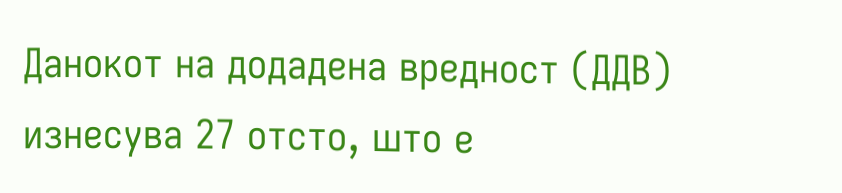Данокот на додадена вредност (ДДВ) изнесува 27 отсто, што е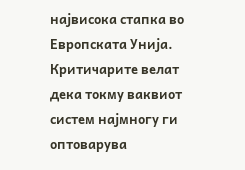највисока стапка во Европската Унија. Критичарите велат дека токму ваквиот систем најмногу ги оптоварува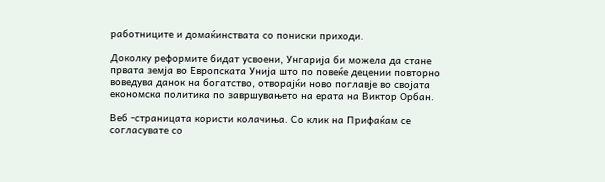работниците и домаќинствата со пониски приходи.

Доколку реформите бидат усвоени, Унгарија би можела да стане првата земја во Европската Унија што по повеќе децении повторно воведува данок на богатство, отворајќи ново поглавје во својата економска политика по завршувањето на ерата на Виктор Орбан.

Веб -страницата користи колачиња. Со клик на Прифаќам се согласувате со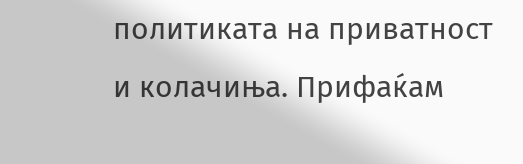политиката на приватност и колачиња. Прифаќам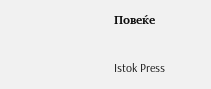Повеќе

Istok Press